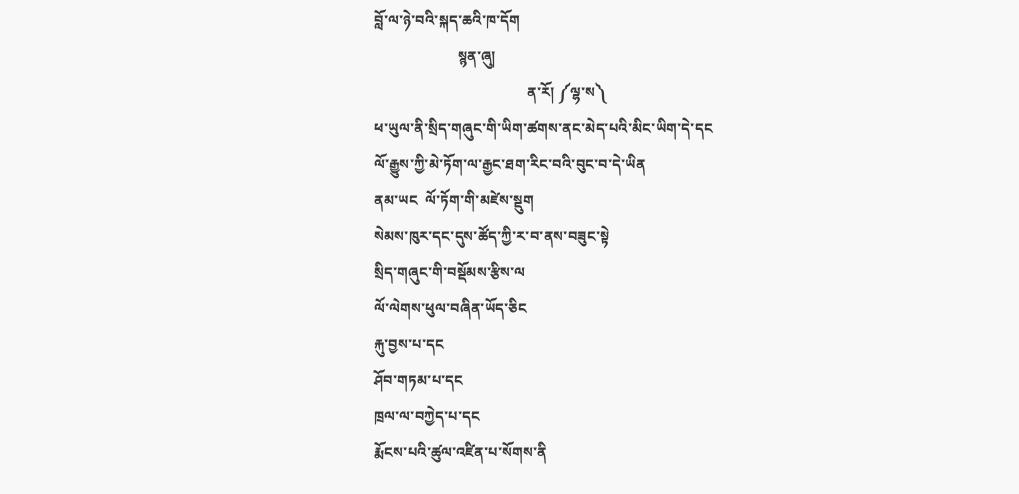བློ་ལ་ཉེ་བའི་སྐད་ཆའི་ཁ་དོག
                       སྙན་ཞུ།
                                          ན་རོ། ༼ལྷ་ས༽
ཕ་ཡུལ་ནི་སྲིད་གཞུང་གི་ཡིག་ཚགས་ནང་མེད་པའི་མིང་ཡིག་དེ་དང
ལོ་རྒྱུས་ཀྱི་མེ་ཏོག་ལ་རྒྱང་ཐག་རིང་བའི་བུང་བ་དེ་ཡིན
ནམ་ཡང  ལོ་ཏོག་གི་མཛེས་སྡུག
སེམས་ཁུར་དང་དུས་ཚོད་ཀྱི་ར་བ་ནས་བཟུང་སྟེ
སྲིད་གཞུང་གི་བསྡོམས་རྩིས་ལ
ལོ་ལེགས་ཕུལ་བཞིན་ཡོད་ཅིང
རྐུ་བྱས་པ་དང
ཤོབ་གཏམ་པ་དང
ཁྲལ་ལ་བཀྱེད་པ་དང
རྨོངས་པའི་ཚུལ་འཛིན་པ་སོགས་ནི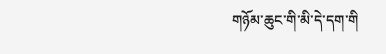གཉོམ་ཆུང་གི་མི་དེ་དག་གི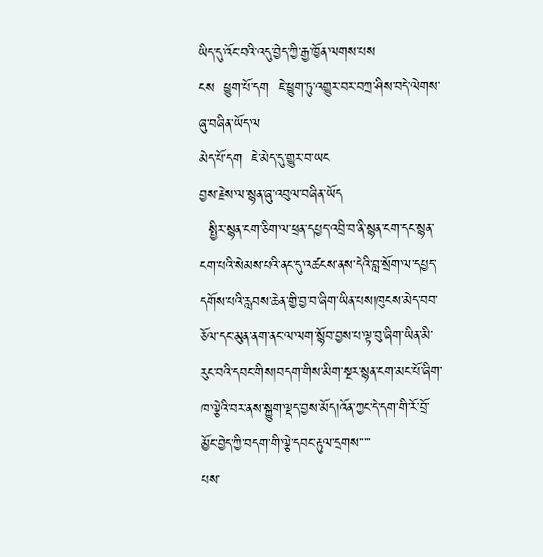ཡིད་དུ་འོང་བའི་འདུ་བྱེད་ཀྱི་རྒྱ་ཁྱོན་ལགས་པས
ངས  ཕྱུག་པོ་དག  ཇེ་ཕྱུག་ཏུ་འགྱུར་བར་བཀྲ་ཤིས་བདེ་ལེགས་ཞུ་བཞིན་ཡོད་ལ
མེད་པོ་དག  ཇེ་མེད་དུ་གྱུར་བ་ཡང
བྱས་རྗེས་ལ་སྙན་ཞུ་འབུལ་བཞིན་ཡོད
  སྤྱིར་སྙན་ངག་ཅིག་ལ་ཕྲན་དཔྱད་འབྲི་བ་ནི་སྙན་ངག་དང་སྙན་ངག་པའི་སེམས་པའི་ནང་དུ་འཚངས་ནས་དེའི་བླ་སྲོག་ལ་དཔྱད་དགོས་པའི་རླབས་ཆེན་གྱི་བྱ་བ་ཞིག་ཡིན་པས།ཁུངས་མེད་བབ་ཅོལ་དང་མུན་ནག་ནང་ལ་ལག་སྙོབ་བྱས་པ་ལྟ་བུ་ཞིག་ཡིན་མི་རུང་བའི་དབང་གིས།བདག་གིས་མིག་སྔར་སྙན་ངག་མང་པོ་ཞིག་ཁ་ལྕེའི་བར་ནས་སྐྱུག་ལྡད་བྱས་མོད།འོན་ཀྱང་དེ་དག་གི་རོ་བྲོ་མྱོང་བྱེད་ཀྱི་བདག་གི་ལྕེ་དབང་རྟུལ་དྲགས་་་་་
པས་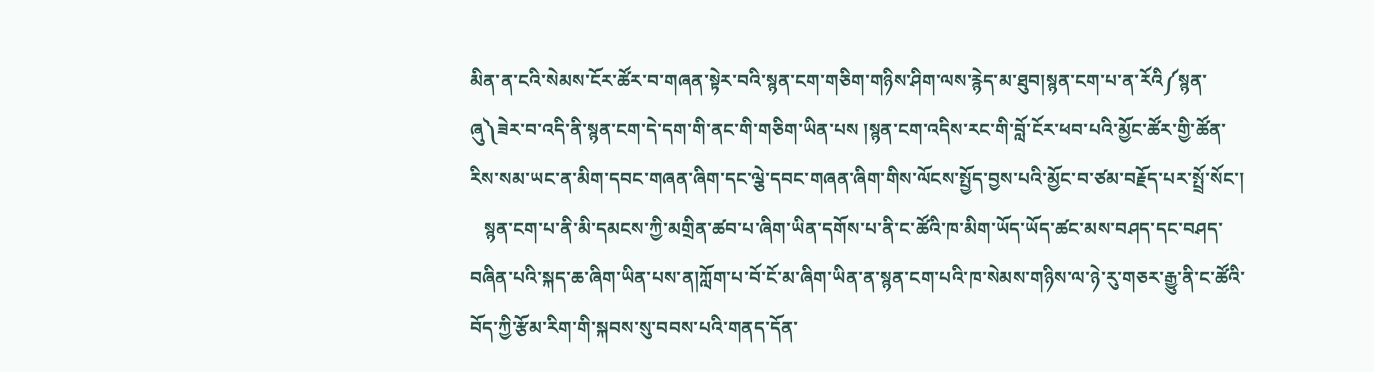མིན་ན་ངའི་སེམས་ངོར་ཚོར་བ་གཞན་སྟེར་བའི་སྙན་ངག་གཅིག་གཉིས་ཤིག་ལས་རྙེད་མ་ཐུབ།སྙན་ངག་པ་ན་རོའི༼སྙན་ཞུ༽ཟེར་བ་འདི་ནི་སྙན་ངག་དེ་དག་གི་ནང་གི་གཅིག་ཡིན་པས །སྙན་ངག་འདིས་རང་གི་བློ་ངོར་ཕབ་པའི་མྱོང་ཚོར་གྱི་ཚོན་རིས་སམ་ཡང་ན་མིག་དབང་གཞན་ཞིག་དང་ལྕེ་དབང་གཞན་ཞིག་གིས་ལོངས་སྤྱོད་བྱས་པའི་མྱོང་བ་ཙམ་བརྗོད་པར་སྤྲོ་སོང་།
   སྙན་ངག་པ་ནི་མི་དམངས་ཀྱི་མགྲིན་ཚབ་པ་ཞིག་ཡིན་དགོས་པ་ནི་ང་ཚོའི་ཁ་མིག་ཡོད་ཡོད་ཚང་མས་བཤད་དང་བཤད་བཞིན་པའི་སྐད་ཆ་ཞིག་ཡིན་པས་ན།ཀློག་པ་བོ་ངོ་མ་ཞིག་ཡིན་ན་སྙན་ངག་པའི་ཁ་སེམས་གཉིས་ལ་ཉེ་རུ་གཅར་རྒྱུ་ནི་ང་ཚོའི་བོད་ཀྱི་རྩོམ་རིག་གི་སྐབས་སུ་བབས་པའི་གནད་དོན་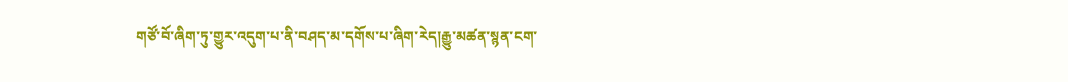གཙོ་བོ་ཞིག་ཏུ་གྱུར་འདུག་པ་ནི་བཤད་མ་དགོས་པ་ཞིག་རེད།རྒྱུ་མཚན་སྙན་ངག་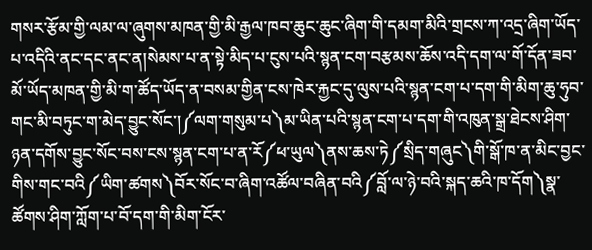གསར་རྩོམ་གྱི་ལམ་ལ་ཞུགས་མཁན་གྱི་མི་རྒྱལ་ཁབ་ཆུང་ཆུང་ཞིག་གི་དམག་མིའི་གྲངས་ཀ་འདྲ་ཞིག་ཡོད་པ་འདིའི་ནང་དང་ནང་ན།སེམས་པ་ན་སྟེ་མིད་པ་ངུས་པའི་སྙན་ངག་བརྩམས་ཆོས་འདི་དག་ལ་གོ་དོན་ཟབ་མོ་ཡོད་མཁན་གྱི་མི་ག་ཚོད་ཡོད་ན་བསམ་གྱིན་ངས་ཁེར་རྐྱང་དུ་ལུས་པའི་སྙན་ངག་པ་དག་གི་མིག་ཆུ་ཧུབ་གང་མི་བཏུང་ག་མེད་བྱུང་སོང་།༼ལག་གསུམ་པ༽མ་ཡིན་པའི་སྙན་ངག་པ་དག་གི་འཁུན་སྒྲ་ཐེངས་ཤིག་ཉན་དགོས་བྱུང་སོང་བས་ངས་སྙན་ངག་པ་ན་རོ༼ཕ་ཡུལ༽ནས་ཆས་ཏེ༼སྲིད་གཞུང༽གི་སྒོ་ཁ་ན་མིང་བྱང་གིས་གང་བའི༼ཡིག་ཚགས༽བོར་སོང་བ་ཞིག་འཚོལ་བཞིན་བའི༼བློ་ལ་ཉེ་བའི་སྐད་ཆའི་ཁ་དོག༽སྣ་ཚོགས་ཤིག་ཀློག་པ་བོ་དག་གི་མིག་ངོར་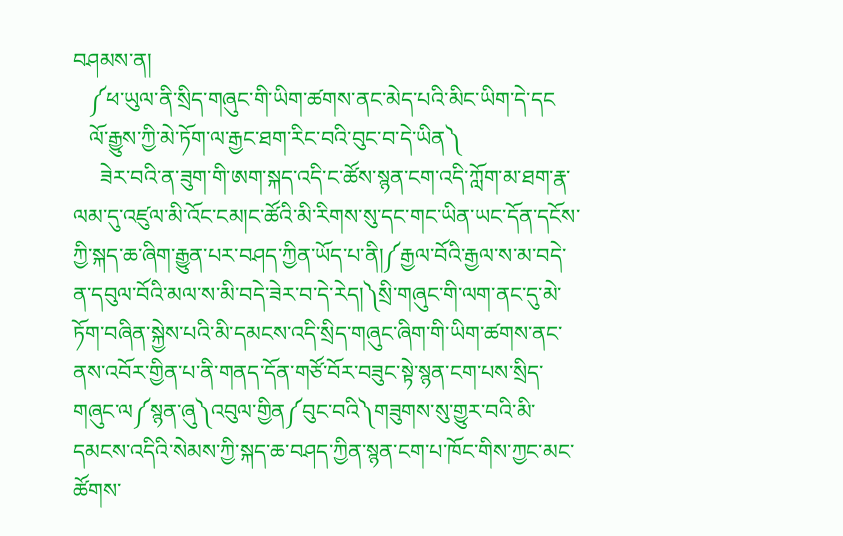བཤམས་ན།
   ༼ཕ་ཡུལ་ནི་སྲིད་གཞུང་གི་ཡིག་ཚགས་ནང་མེད་པའི་མིང་ཡིག་དེ་དང
   ལོ་རྒྱུས་ཀྱི་མེ་ཏོག་ལ་རྒྱང་ཐག་རིང་བའི་བུང་བ་དེ་ཡིན༽
     ཟེར་བའི་ན་ཟུག་གི་ཨག་སྐད་འདི་ང་ཚོས་སྙན་ངག་འདི་ཀློག་མ་ཐག་རྣ་ལམ་དུ་འཛུལ་མི་འོང་ངམ།ང་ཚོའི་མི་རིགས་སུ་དང་གང་ཡིན་ཡང་དོན་དངོས་ཀྱི་སྐད་ཆ་ཞིག་རྒྱུན་པར་བཤད་ཀྱིན་ཡོད་པ་ནི།༼རྒྱལ་བོའི་རྒྱལ་ས་མ་བདེ་ན་དབུལ་བོའི་མལ་ས་མི་བདེ་ཟེར་བ་དེ་རེད།༽སྲི་གཞུང་གི་ལག་ནང་དུ་མེ་ཏོག་བཞིན་སྐྱེས་པའི་མི་དམངས་འདི་སྲིད་གཞུང་ཞིག་གི་ཡིག་ཚགས་ནང་ནས་འབོར་གྱིན་པ་ནི་གནད་དོན་གཙོ་བོར་བཟུང་སྟེ་སྙན་ངག་པས་སྲིད་གཞུང་ལ༼སྙན་ཞུ༽འབུལ་གྱིན༼བུང་བའི༽གཟུགས་སུ་གྱུར་བའི་མི་དམངས་འདིའི་སེམས་ཀྱི་སྐད་ཆ་བཤད་ཀྱིན་སྙན་ངག་པ་ཁོང་གིས་ཀྱང་མང་ཚོགས་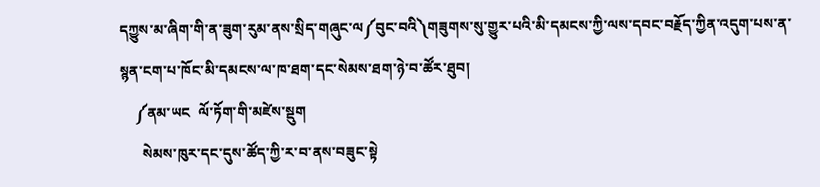དཀྱུས་མ་ཞིག་གི་ན་ཟུག་རུམ་ནས་སྲིད་གཞུང་ལ༼བུང་བའི༽གཟུགས་སུ་གྱུར་པའི་མི་དམངས་ཀྱི་ལས་དབང་བརྗོད་ཀྱིན་འདུག་པས་ན་སྙན་ངག་པ་ཁོང་མི་དམངས་ལ་ཁ་ཐག་དང་སེམས་ཐག་ཉེ་བ་ཚོར་ཐུབ།
    ༼ནམ་ཡང  ལོ་ཏོག་གི་མཛེས་སྡུག
      སེམས་ཁུར་དང་དུས་ཚོད་ཀྱི་ར་བ་ནས་བཟུང་སྟེ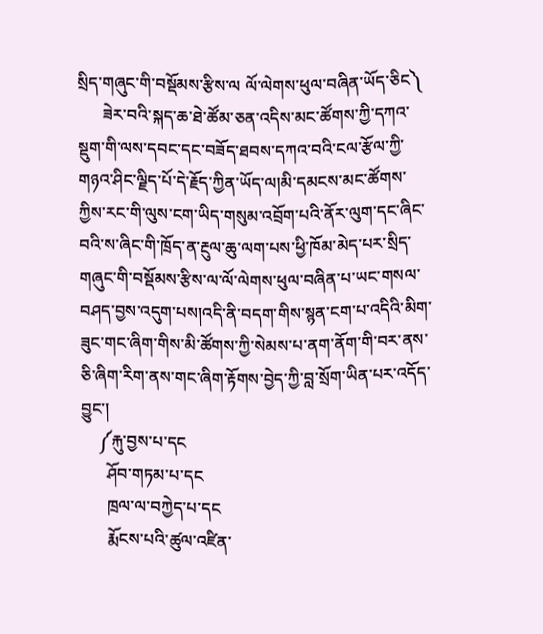སྲིད་གཞུང་གི་བསྡོམས་རྩིས་ལ ལོ་ལེགས་ཕུལ་བཞིན་ཡོད་ཅིང༽
      ཟེར་བའི་སྐད་ཆ་ཐེ་ཚོམ་ཅན་འདིས་མང་ཚོགས་ཀྱི་དཀའ་སྡུག་གི་ལས་དབང་དང་བཟོད་ཐབས་དཀའ་བའི་ངལ་རྩོལ་ཀྱི་གཉའ་ཤིང་ལྗིད་པོ་དེ་རྗོད་ཀྱིན་ཡོད་ལ།མི་དམངས་མང་ཚོགས་ཀྱིས་རང་གི་ལུས་ངག་ཡིད་གསུམ་འབྲོག་པའི་ནོར་ལུག་དང་ཞིང་བའི་ས་ཞིང་གི་ཁྲོད་ན་རྔུལ་ཆུ་ལག་པས་ཕྱི་ཁོམ་མེད་པར་སྲིད་གཞུང་གི་བསྡོམས་རྩིས་ལ་ལོ་ལེགས་ཕུལ་བཞིན་པ་ཡང་གསལ་བཤད་བྱས་འདུག་པས།འདི་ནི་བདག་གིས་སྙན་ངག་པ་འདིའི་མིག་ཟུང་གང་ཞིག་གིས་མི་ཚོགས་ཀྱི་སེམས་པ་ནག་ནོག་གི་བར་ནས་ཅི་ཞིག་རིག་ནས་གང་ཞིག་རྟོགས་བྱེད་ཀྱི་བླ་སྲོག་ཡིན་པར་འདོད་བྱུང་།
    ༼རྐུ་བྱས་པ་དང
      ཤོབ་གཏམ་པ་དང
      ཁྲལ་ལ་བཀྱེད་པ་དང
      རྨོངས་པའི་ཚུལ་འཛིན་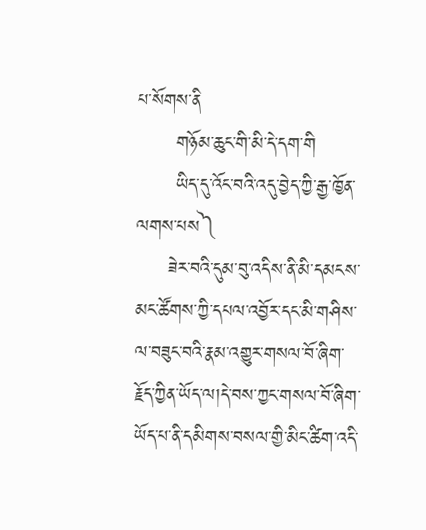པ་སོགས་ནི
      གཉོམ་ཆུང་གི་མི་དེ་དག་གི
      ཡིད་དུ་འོང་བའི་འདུ་བྱེད་ཀྱི་རྒྱ་ཁྱོན་ལགས་པས༽
     ཟེར་བའི་དུམ་བུ་འདིས་ནི་མི་དམངས་མང་ཚོགས་ཀྱི་དཔལ་འབྱོར་དང་མི་གཤིས་ལ་བཟུང་བའི་རྣམ་འགྱུར་གསལ་བོ་ཞིག་རྗོད་ཀྱིན་ཡོད་ལ།དེ་བས་ཀྱང་གསལ་བོ་ཞིག་ཡོད་པ་ནི་དམིགས་བསལ་གྱི་མིང་ཚིག་འདི་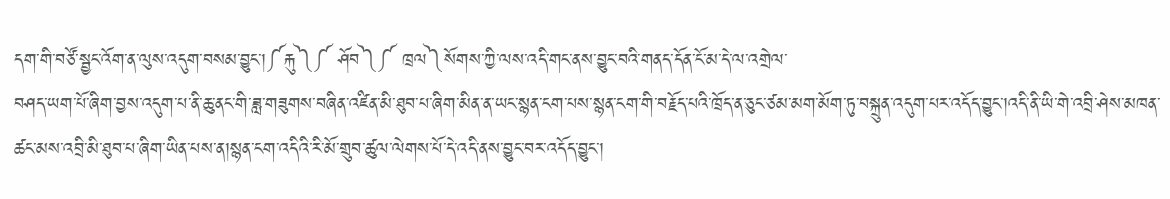དག་གི་བཙོ་སྦྱང་འོག་ན་ལུས་འདུག་བསམ་བྱུང་།༼རྐུ༽༼ ཤོབ༽༼ ཁྲལ༽སོགས་ཀྱི་ལས་འདི་གང་ནས་བྱུང་བའི་གནད་དོན་ངོ་མ་དེ་ལ་འགྲེལ་
བཤད་ཡག་པོ་ཞིག་བྱས་འདུག་པ་ནི་ཆུ་ནང་གི་ཟླ་གཟུགས་བཞིན་འཛིན་མི་ཐུབ་པ་ཞིག་མིན་ན་ཡང་སྙན་ངག་པས་སྙན་ངག་གི་བརྗོད་པའི་ཁྲོད་ན་ཅུང་ཙམ་མག་མོག་ཏུ་བསྐྲུན་འདུག་པར་འདོད་བྱུང་།འདི་ནི་ཡི་གེ་འབྲི་ཤེས་མཁན་ཚང་མས་འབྲི་མི་ཐུབ་པ་ཞིག་ཡིན་པས་ན།སྙན་ངག་འདིའི་རི་མོ་གྲུབ་ཚུལ་ལེགས་པོ་དེ་འདི་ནས་བྱུང་བར་འདོད་བྱུང་།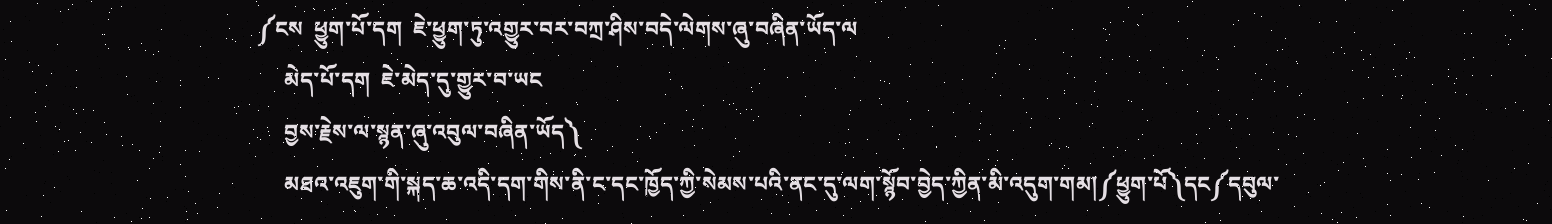༼ངས  ཕྱུག་པོ་དག  ཇེ་ཕྱུག་ཏུ་འགྱུར་བར་བཀྲ་ཤིས་བདེ་ལེགས་ཞུ་བཞིན་ཡོད་ལ
     མེད་པོ་དག  ཇེ་མེད་དུ་གྱུར་བ་ཡང
     བྱས་རྗེས་ལ་སྙན་ཞུ་འབུལ་བཞིན་ཡོད༽
     མཐའ་འཇུག་གི་སྐད་ཆ་འདི་དག་གིས་ནི་ང་དང་ཁྱོད་ཀྱི་སེམས་པའི་ནང་དུ་ལག་སྙོབ་བྱེད་ཀྱིན་མི་འདུག་གམ།༼ཕྱུག་པོ༽དང༼དབུལ་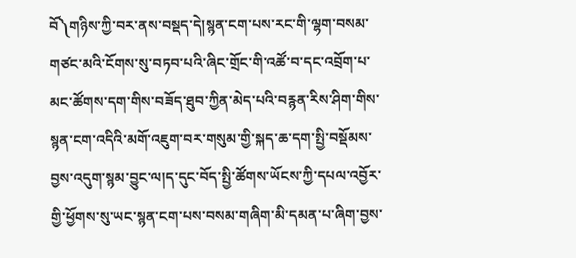བོ༽གཉིས་ཀྱི་བར་ནས་བསྡད་དེ།སྙན་ངག་པས་རང་གི་ལྷག་བསམ་གཙང་མའི་ངོགས་སུ་བཏབ་པའི་ཞིང་གྲོང་གི་འཚོ་བ་དང་འབྲོག་པ་མང་ཚོགས་དག་གིས་བཟོད་ཐུབ་ཀྱིན་མེད་པའི་བརྙན་རིས་ཤིག་གིས་སྙན་ངག་འདིའི་མགོ་འཇུག་བར་གསུམ་གྱི་སྐད་ཆ་དག་སྤྱི་བསྡོམས་བྱས་འདུག་སྙམ་བྱུང་ལ།ད་དུང་བོད་སྤྱི་ཚོགས་ཡོངས་ཀྱི་དཔལ་འབྱོར་གྱི་ཕྱོགས་སུ་ཡང་སྙན་ངག་པས་བསམ་གཞིག་མི་དམན་པ་ཞིག་བྱས་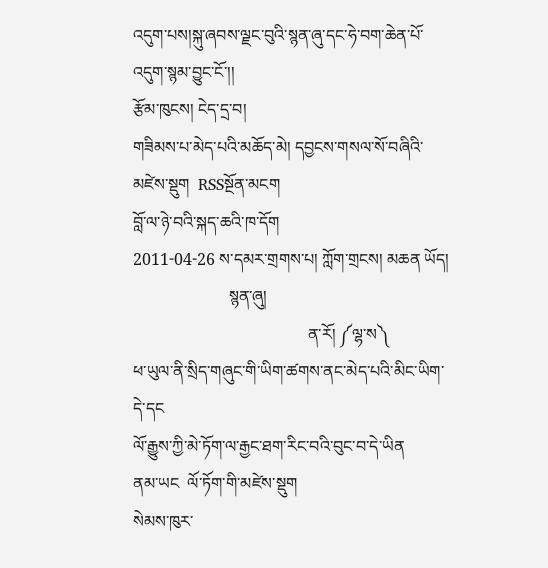འདུག་པས།སྐུ་ཞབས་ལྗང་བུའི་སྙན་ཞུ་དང་ཧེ་བག་ཆེན་པོ་འདུག་སྙམ་བྱུང་ངོ་།།
རྩོམ་ཁུངས། ངེད་དྲ་བ།
གཟིམས་པ་མེད་པའི་མཆོད་མེ། དབྱངས་གསལ་སོ་བཞིའི་མཛེས་སྡུག  RSSསྔོན་མངག
བློ་ལ་ཉེ་བའི་སྐད་ཆའི་ཁ་དོག
2011-04-26 ས་དམར་གྲགས་པ། ཀློག་གྲངས། མཆན ཡོད།
                       སྙན་ཞུ།
                                          ན་རོ། ༼ལྷ་ས༽
ཕ་ཡུལ་ནི་སྲིད་གཞུང་གི་ཡིག་ཚགས་ནང་མེད་པའི་མིང་ཡིག་དེ་དང
ལོ་རྒྱུས་ཀྱི་མེ་ཏོག་ལ་རྒྱང་ཐག་རིང་བའི་བུང་བ་དེ་ཡིན
ནམ་ཡང  ལོ་ཏོག་གི་མཛེས་སྡུག
སེམས་ཁུར་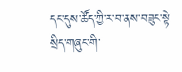དང་དུས་ཚོད་ཀྱི་ར་བ་ནས་བཟུང་སྟེ
སྲིད་གཞུང་གི་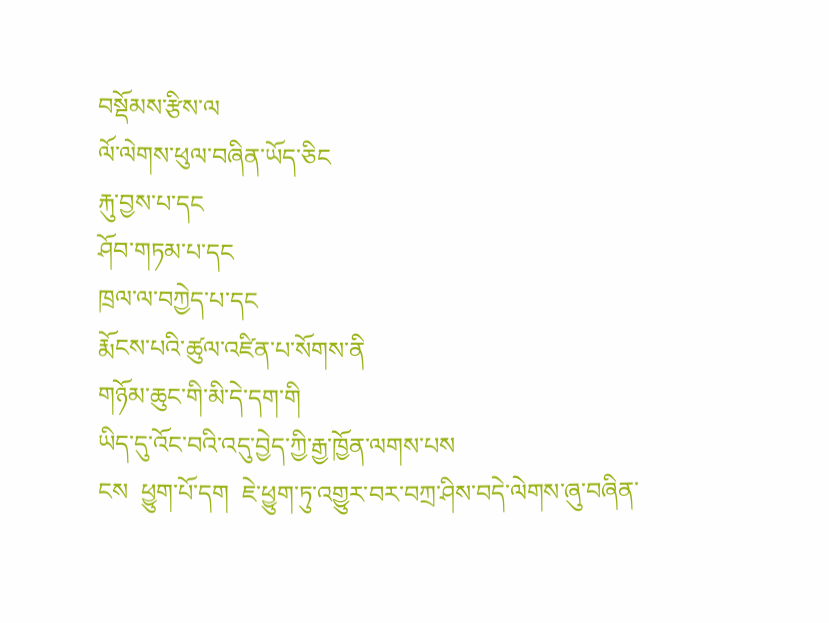བསྡོམས་རྩིས་ལ
ལོ་ལེགས་ཕུལ་བཞིན་ཡོད་ཅིང
རྐུ་བྱས་པ་དང
ཤོབ་གཏམ་པ་དང
ཁྲལ་ལ་བཀྱེད་པ་དང
རྨོངས་པའི་ཚུལ་འཛིན་པ་སོགས་ནི
གཉོམ་ཆུང་གི་མི་དེ་དག་གི
ཡིད་དུ་འོང་བའི་འདུ་བྱེད་ཀྱི་རྒྱ་ཁྱོན་ལགས་པས
ངས  ཕྱུག་པོ་དག  ཇེ་ཕྱུག་ཏུ་འགྱུར་བར་བཀྲ་ཤིས་བདེ་ལེགས་ཞུ་བཞིན་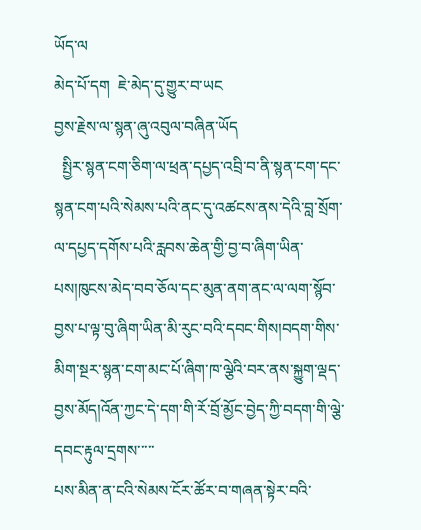ཡོད་ལ
མེད་པོ་དག  ཇེ་མེད་དུ་གྱུར་བ་ཡང
བྱས་རྗེས་ལ་སྙན་ཞུ་འབུལ་བཞིན་ཡོད
  སྤྱིར་སྙན་ངག་ཅིག་ལ་ཕྲན་དཔྱད་འབྲི་བ་ནི་སྙན་ངག་དང་སྙན་ངག་པའི་སེམས་པའི་ནང་དུ་འཚངས་ནས་དེའི་བླ་སྲོག་ལ་དཔྱད་དགོས་པའི་རླབས་ཆེན་གྱི་བྱ་བ་ཞིག་ཡིན་པས།ཁུངས་མེད་བབ་ཅོལ་དང་མུན་ནག་ནང་ལ་ལག་སྙོབ་བྱས་པ་ལྟ་བུ་ཞིག་ཡིན་མི་རུང་བའི་དབང་གིས།བདག་གིས་མིག་སྔར་སྙན་ངག་མང་པོ་ཞིག་ཁ་ལྕེའི་བར་ནས་སྐྱུག་ལྡད་བྱས་མོད།འོན་ཀྱང་དེ་དག་གི་རོ་བྲོ་མྱོང་བྱེད་ཀྱི་བདག་གི་ལྕེ་དབང་རྟུལ་དྲགས་་་་་
པས་མིན་ན་ངའི་སེམས་ངོར་ཚོར་བ་གཞན་སྟེར་བའི་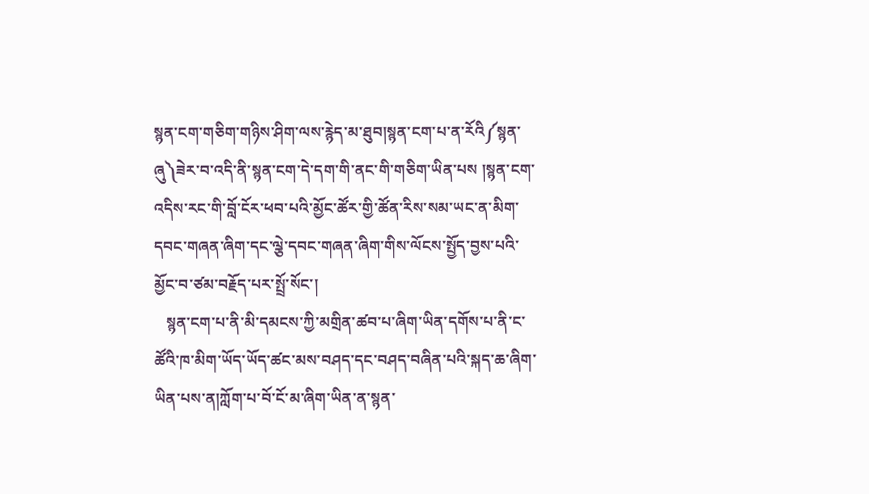སྙན་ངག་གཅིག་གཉིས་ཤིག་ལས་རྙེད་མ་ཐུབ།སྙན་ངག་པ་ན་རོའི༼སྙན་ཞུ༽ཟེར་བ་འདི་ནི་སྙན་ངག་དེ་དག་གི་ནང་གི་གཅིག་ཡིན་པས །སྙན་ངག་འདིས་རང་གི་བློ་ངོར་ཕབ་པའི་མྱོང་ཚོར་གྱི་ཚོན་རིས་སམ་ཡང་ན་མིག་དབང་གཞན་ཞིག་དང་ལྕེ་དབང་གཞན་ཞིག་གིས་ལོངས་སྤྱོད་བྱས་པའི་མྱོང་བ་ཙམ་བརྗོད་པར་སྤྲོ་སོང་།
   སྙན་ངག་པ་ནི་མི་དམངས་ཀྱི་མགྲིན་ཚབ་པ་ཞིག་ཡིན་དགོས་པ་ནི་ང་ཚོའི་ཁ་མིག་ཡོད་ཡོད་ཚང་མས་བཤད་དང་བཤད་བཞིན་པའི་སྐད་ཆ་ཞིག་ཡིན་པས་ན།ཀློག་པ་བོ་ངོ་མ་ཞིག་ཡིན་ན་སྙན་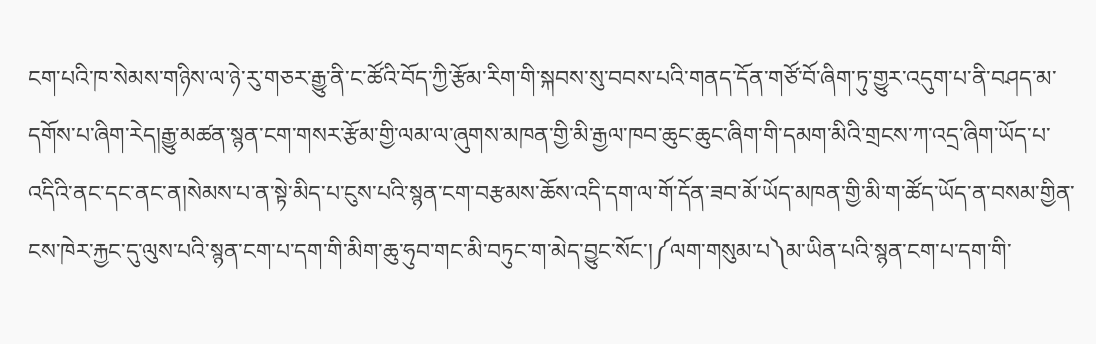ངག་པའི་ཁ་སེམས་གཉིས་ལ་ཉེ་རུ་གཅར་རྒྱུ་ནི་ང་ཚོའི་བོད་ཀྱི་རྩོམ་རིག་གི་སྐབས་སུ་བབས་པའི་གནད་དོན་གཙོ་བོ་ཞིག་ཏུ་གྱུར་འདུག་པ་ནི་བཤད་མ་དགོས་པ་ཞིག་རེད།རྒྱུ་མཚན་སྙན་ངག་གསར་རྩོམ་གྱི་ལམ་ལ་ཞུགས་མཁན་གྱི་མི་རྒྱལ་ཁབ་ཆུང་ཆུང་ཞིག་གི་དམག་མིའི་གྲངས་ཀ་འདྲ་ཞིག་ཡོད་པ་འདིའི་ནང་དང་ནང་ན།སེམས་པ་ན་སྟེ་མིད་པ་ངུས་པའི་སྙན་ངག་བརྩམས་ཆོས་འདི་དག་ལ་གོ་དོན་ཟབ་མོ་ཡོད་མཁན་གྱི་མི་ག་ཚོད་ཡོད་ན་བསམ་གྱིན་ངས་ཁེར་རྐྱང་དུ་ལུས་པའི་སྙན་ངག་པ་དག་གི་མིག་ཆུ་ཧུབ་གང་མི་བཏུང་ག་མེད་བྱུང་སོང་།༼ལག་གསུམ་པ༽མ་ཡིན་པའི་སྙན་ངག་པ་དག་གི་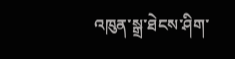འཁུན་སྒྲ་ཐེངས་ཤིག་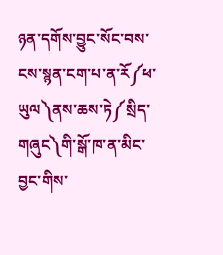ཉན་དགོས་བྱུང་སོང་བས་ངས་སྙན་ངག་པ་ན་རོ༼ཕ་ཡུལ༽ནས་ཆས་ཏེ༼སྲིད་གཞུང༽གི་སྒོ་ཁ་ན་མིང་བྱང་གིས་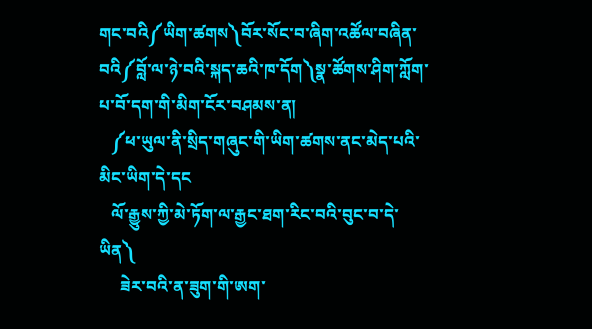གང་བའི༼ཡིག་ཚགས༽བོར་སོང་བ་ཞིག་འཚོལ་བཞིན་བའི༼བློ་ལ་ཉེ་བའི་སྐད་ཆའི་ཁ་དོག༽སྣ་ཚོགས་ཤིག་ཀློག་པ་བོ་དག་གི་མིག་ངོར་བཤམས་ན།
   ༼ཕ་ཡུལ་ནི་སྲིད་གཞུང་གི་ཡིག་ཚགས་ནང་མེད་པའི་མིང་ཡིག་དེ་དང
   ལོ་རྒྱུས་ཀྱི་མེ་ཏོག་ལ་རྒྱང་ཐག་རིང་བའི་བུང་བ་དེ་ཡིན༽
     ཟེར་བའི་ན་ཟུག་གི་ཨག་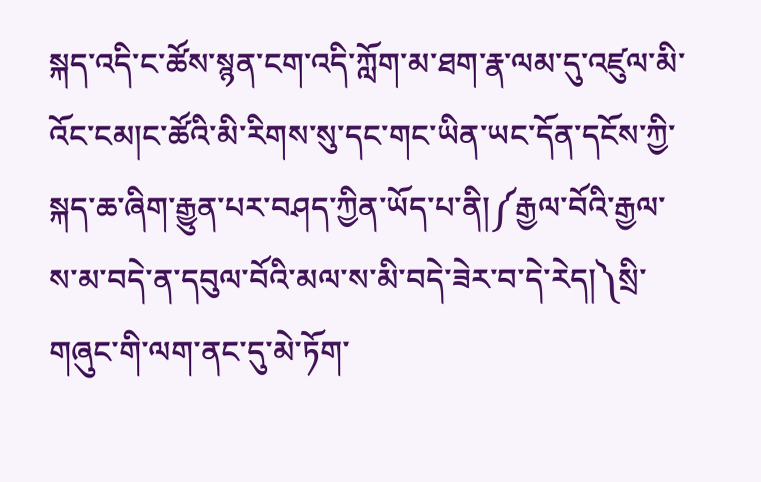སྐད་འདི་ང་ཚོས་སྙན་ངག་འདི་ཀློག་མ་ཐག་རྣ་ལམ་དུ་འཛུལ་མི་འོང་ངམ།ང་ཚོའི་མི་རིགས་སུ་དང་གང་ཡིན་ཡང་དོན་དངོས་ཀྱི་སྐད་ཆ་ཞིག་རྒྱུན་པར་བཤད་ཀྱིན་ཡོད་པ་ནི།༼རྒྱལ་བོའི་རྒྱལ་ས་མ་བདེ་ན་དབུལ་བོའི་མལ་ས་མི་བདེ་ཟེར་བ་དེ་རེད།༽སྲི་གཞུང་གི་ལག་ནང་དུ་མེ་ཏོག་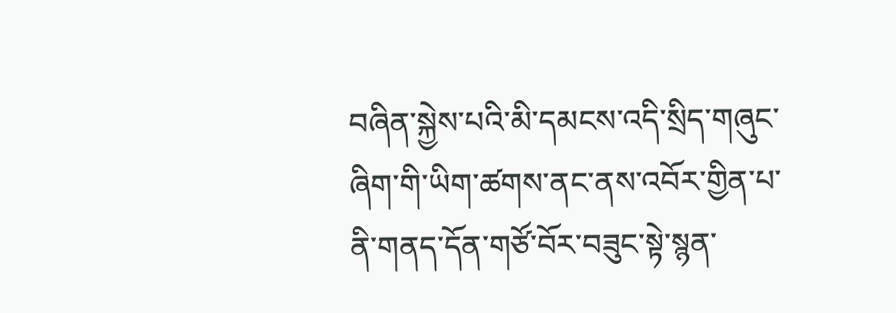བཞིན་སྐྱེས་པའི་མི་དམངས་འདི་སྲིད་གཞུང་ཞིག་གི་ཡིག་ཚགས་ནང་ནས་འབོར་གྱིན་པ་ནི་གནད་དོན་གཙོ་བོར་བཟུང་སྟེ་སྙན་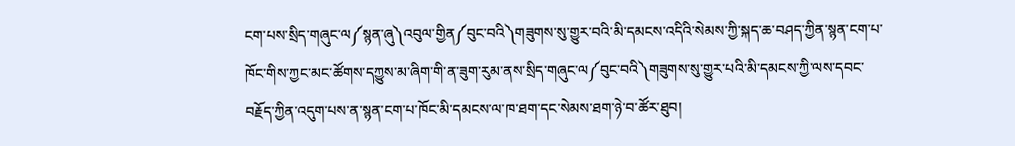ངག་པས་སྲིད་གཞུང་ལ༼སྙན་ཞུ༽འབུལ་གྱིན༼བུང་བའི༽གཟུགས་སུ་གྱུར་བའི་མི་དམངས་འདིའི་སེམས་ཀྱི་སྐད་ཆ་བཤད་ཀྱིན་སྙན་ངག་པ་ཁོང་གིས་ཀྱང་མང་ཚོགས་དཀྱུས་མ་ཞིག་གི་ན་ཟུག་རུམ་ནས་སྲིད་གཞུང་ལ༼བུང་བའི༽གཟུགས་སུ་གྱུར་པའི་མི་དམངས་ཀྱི་ལས་དབང་བརྗོད་ཀྱིན་འདུག་པས་ན་སྙན་ངག་པ་ཁོང་མི་དམངས་ལ་ཁ་ཐག་དང་སེམས་ཐག་ཉེ་བ་ཚོར་ཐུབ།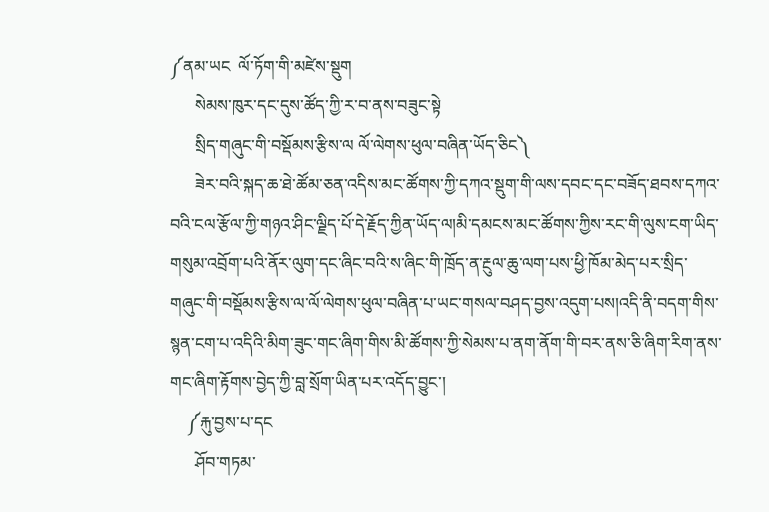༼ནམ་ཡང  ལོ་ཏོག་གི་མཛེས་སྡུག
      སེམས་ཁུར་དང་དུས་ཚོད་ཀྱི་ར་བ་ནས་བཟུང་སྟེ
      སྲིད་གཞུང་གི་བསྡོམས་རྩིས་ལ ལོ་ལེགས་ཕུལ་བཞིན་ཡོད་ཅིང༽
      ཟེར་བའི་སྐད་ཆ་ཐེ་ཚོམ་ཅན་འདིས་མང་ཚོགས་ཀྱི་དཀའ་སྡུག་གི་ལས་དབང་དང་བཟོད་ཐབས་དཀའ་བའི་ངལ་རྩོལ་ཀྱི་གཉའ་ཤིང་ལྗིད་པོ་དེ་རྗོད་ཀྱིན་ཡོད་ལ།མི་དམངས་མང་ཚོགས་ཀྱིས་རང་གི་ལུས་ངག་ཡིད་གསུམ་འབྲོག་པའི་ནོར་ལུག་དང་ཞིང་བའི་ས་ཞིང་གི་ཁྲོད་ན་རྔུལ་ཆུ་ལག་པས་ཕྱི་ཁོམ་མེད་པར་སྲིད་གཞུང་གི་བསྡོམས་རྩིས་ལ་ལོ་ལེགས་ཕུལ་བཞིན་པ་ཡང་གསལ་བཤད་བྱས་འདུག་པས།འདི་ནི་བདག་གིས་སྙན་ངག་པ་འདིའི་མིག་ཟུང་གང་ཞིག་གིས་མི་ཚོགས་ཀྱི་སེམས་པ་ནག་ནོག་གི་བར་ནས་ཅི་ཞིག་རིག་ནས་གང་ཞིག་རྟོགས་བྱེད་ཀྱི་བླ་སྲོག་ཡིན་པར་འདོད་བྱུང་།
    ༼རྐུ་བྱས་པ་དང
      ཤོབ་གཏམ་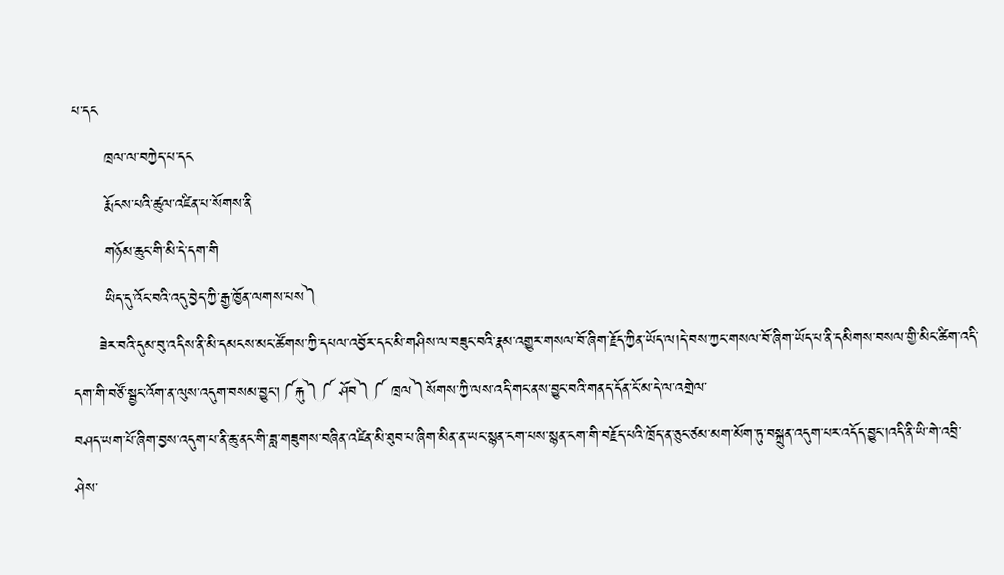པ་དང
      ཁྲལ་ལ་བཀྱེད་པ་དང
      རྨོངས་པའི་ཚུལ་འཛིན་པ་སོགས་ནི
      གཉོམ་ཆུང་གི་མི་དེ་དག་གི
      ཡིད་དུ་འོང་བའི་འདུ་བྱེད་ཀྱི་རྒྱ་ཁྱོན་ལགས་པས༽
     ཟེར་བའི་དུམ་བུ་འདིས་ནི་མི་དམངས་མང་ཚོགས་ཀྱི་དཔལ་འབྱོར་དང་མི་གཤིས་ལ་བཟུང་བའི་རྣམ་འགྱུར་གསལ་བོ་ཞིག་རྗོད་ཀྱིན་ཡོད་ལ།དེ་བས་ཀྱང་གསལ་བོ་ཞིག་ཡོད་པ་ནི་དམིགས་བསལ་གྱི་མིང་ཚིག་འདི་དག་གི་བཙོ་སྦྱང་འོག་ན་ལུས་འདུག་བསམ་བྱུང་།༼རྐུ༽༼ ཤོབ༽༼ ཁྲལ༽སོགས་ཀྱི་ལས་འདི་གང་ནས་བྱུང་བའི་གནད་དོན་ངོ་མ་དེ་ལ་འགྲེལ་
བཤད་ཡག་པོ་ཞིག་བྱས་འདུག་པ་ནི་ཆུ་ནང་གི་ཟླ་གཟུགས་བཞིན་འཛིན་མི་ཐུབ་པ་ཞིག་མིན་ན་ཡང་སྙན་ངག་པས་སྙན་ངག་གི་བརྗོད་པའི་ཁྲོད་ན་ཅུང་ཙམ་མག་མོག་ཏུ་བསྐྲུན་འདུག་པར་འདོད་བྱུང་།འདི་ནི་ཡི་གེ་འབྲི་ཤེས་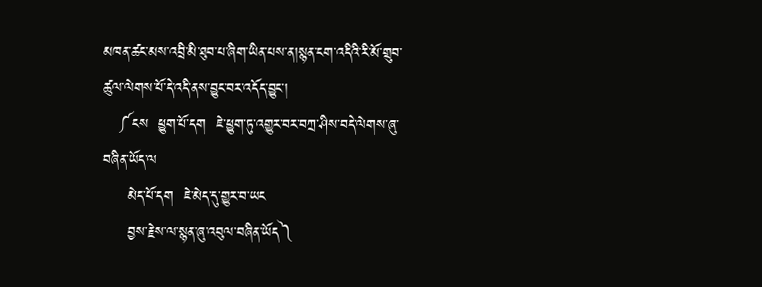མཁན་ཚང་མས་འབྲི་མི་ཐུབ་པ་ཞིག་ཡིན་པས་ན།སྙན་ངག་འདིའི་རི་མོ་གྲུབ་ཚུལ་ལེགས་པོ་དེ་འདི་ནས་བྱུང་བར་འདོད་བྱུང་།
   ༼ངས  ཕྱུག་པོ་དག  ཇེ་ཕྱུག་ཏུ་འགྱུར་བར་བཀྲ་ཤིས་བདེ་ལེགས་ཞུ་བཞིན་ཡོད་ལ
     མེད་པོ་དག  ཇེ་མེད་དུ་གྱུར་བ་ཡང
     བྱས་རྗེས་ལ་སྙན་ཞུ་འབུལ་བཞིན་ཡོད༽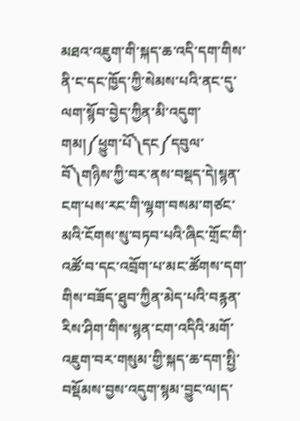མཐའ་འཇུག་གི་སྐད་ཆ་འདི་དག་གིས་ནི་ང་དང་ཁྱོད་ཀྱི་སེམས་པའི་ནང་དུ་ལག་སྙོབ་བྱེད་ཀྱིན་མི་འདུག་གམ།༼ཕྱུག་པོ༽དང༼དབུལ་བོ༽གཉིས་ཀྱི་བར་ནས་བསྡད་དེ།སྙན་ངག་པས་རང་གི་ལྷག་བསམ་གཙང་མའི་ངོགས་སུ་བཏབ་པའི་ཞིང་གྲོང་གི་འཚོ་བ་དང་འབྲོག་པ་མང་ཚོགས་དག་གིས་བཟོད་ཐུབ་ཀྱིན་མེད་པའི་བརྙན་རིས་ཤིག་གིས་སྙན་ངག་འདིའི་མགོ་འཇུག་བར་གསུམ་གྱི་སྐད་ཆ་དག་སྤྱི་བསྡོམས་བྱས་འདུག་སྙམ་བྱུང་ལ།ད་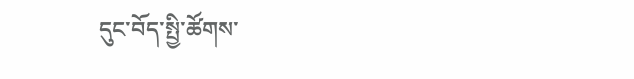དུང་བོད་སྤྱི་ཚོགས་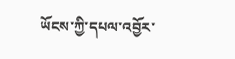ཡོངས་ཀྱི་དཔལ་འབྱོར་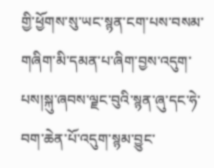གྱི་ཕྱོགས་སུ་ཡང་སྙན་ངག་པས་བསམ་གཞིག་མི་དམན་པ་ཞིག་བྱས་འདུག་པས།སྐུ་ཞབས་ལྗང་བུའི་སྙན་ཞུ་དང་ཧེ་བག་ཆེན་པོ་འདུག་སྙམ་བྱུང་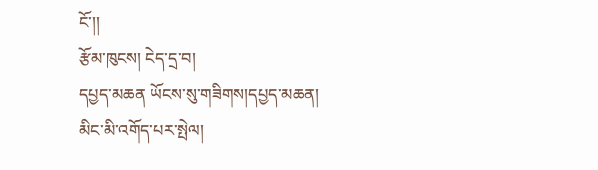ངོ་།།
རྩོམ་ཁུངས། ངེད་དྲ་བ།
དཔྱད་མཆན ཡོངས་སུ་གཟིགས།དཔྱད་མཆན།
མིང་མི་འགོད་པར་སྤེལ།